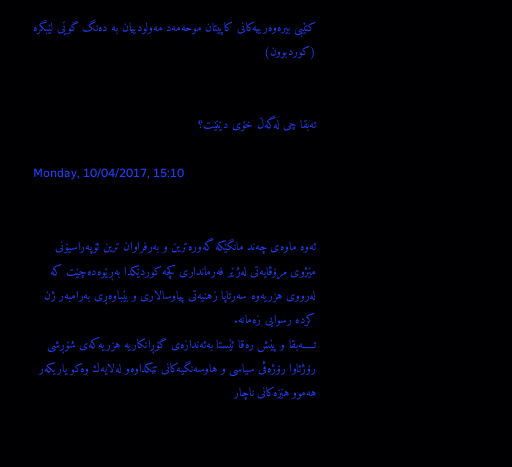کتێبی بیرەوەرییەکانی کاپیتان موحەمەد مەولودییان بە دەنگ گوێی لێبگرە (کوردبوون)


ته‌بقا چی له‌گه‌ڵ خۆی دێنێت؟

Monday, 10/04/2017, 15:10


ئه‌وه‌ ماوه‌ی چه‌ند مانگێكه‌ گه‌وره‌ترین و به‌رفراوان ترین ئۆپه‌راسیۆنی مێژوی مرۆڤایه‌تی له‌ژێر فه‌رمانداری كچه‌ كوردێكدا به‌ڕێوه‌ده‌چێت كه‌ له‌رووی هزریه‌وه‌ سه‌رتاپا زهنیه‌تی پیاوسالاری و بێباوه‌ڕی به‌رامبه‌ر ژن كرده‌ رسوایی زه‌مانه‌.
تـــــه‌بقا و پێش ره‌قا ئێستا به‌ئه‌ندازه‌ی گۆڕانكاریه‌ هزریه‌كه‌ی شۆڕشی رۆژئاوا رۆژه‌ڤی سیاسی و هاوسه‌نگیه‌كانی تێكداوه‌و له‌لایه‌ك وه‌كو یاریكه‌ر هه‌موو هێزه‌كانی ناچار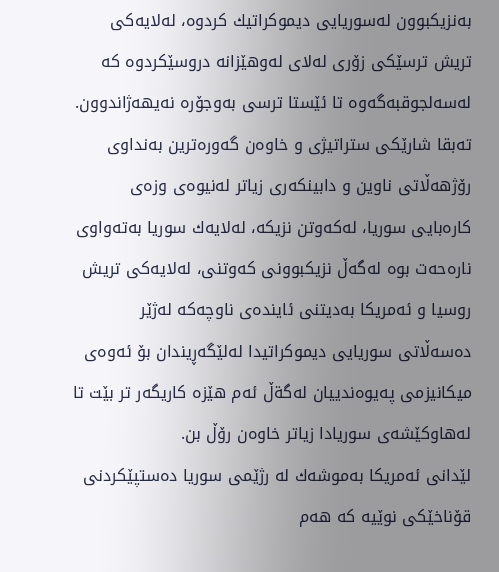به‌نزیكبوون له‌سوریایی دیموكراتیك كردوه‌، له‌لایه‌كی تریش ترسێكی زۆری له‌لای له‌وهێزانه‌ دروسێكردوه‌ كه‌ له‌سه‌لجوقبه‌گه‌وه‌ تا ئێستا ترسی به‌وجۆره‌ نه‌یهه‌ژاندوون.
ته‌بقا شارێكی ستراتیژی و خاوه‌ن گه‌وره‌ترین به‌نداوی رۆژهه‌ڵاتی ناوین و دابینكه‌ری زیاتر له‌نیوه‌ی وزه‌ی كاره‌بایی سوریا، له‌كه‌وتن نزیكه‌، له‌لایه‌ك سوریا به‌ته‌واوی ناره‌حه‌ت بوه له‌گه‌ڵ نزیكبوونی كه‌وتنی، له‌لایه‌كی تریش روسیا و ئه‌مریكا به‌دیتنی ئاینده‌ی ناوچه‌كه‌ له‌ژێر ده‌سه‌ڵاتی سوریایی دیموكراتیدا له‌لێگه‌ڕیندان بۆ ئه‌وه‌ی میكانیزمی په‌یوه‌ندییان له‌گةڵ ئه‌م هێزه‌ كاریگه‌ر تر بێت تا له‌هاوكێشه‌ی سوریادا زیاتر خاوه‌ن رۆڵ بن.
لێدانی ئه‌مریكا به‌موشه‌ك له‌ رژێمی سوریا ده‌ستپێكردنی قۆناخێكی نوێیه‌ كه‌ هه‌م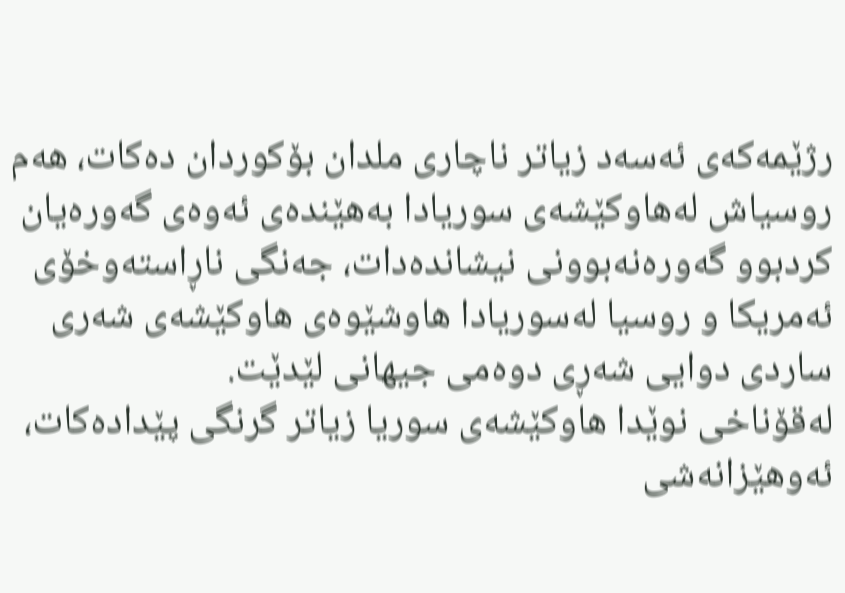رژێمه‌كه‌ی ئه‌سه‌د زیاتر ناچاری ملدان بۆكوردان ده‌كات، هه‌م روسیاش له‌هاوكێشه‌ی سوریادا به‌هێنده‌ی ئه‌وه‌ی گه‌وره‌یان كردبوو گه‌وره‌نه‌بوونی نیشانده‌دات، جه‌نگی ناڕاسته‌وخۆی ئه‌مریكا و روسیا له‌سوریادا هاوشێوه‌ی هاوكێشه‌ی شه‌ری ساردی دوایی شه‌ڕی دوه‌می جیهانی لێدێت.
له‌قۆناخی نوێدا هاوكێشه‌ی سوریا زیاتر گرنگی پێداده‌كات، ئه‌وهێزانه‌شی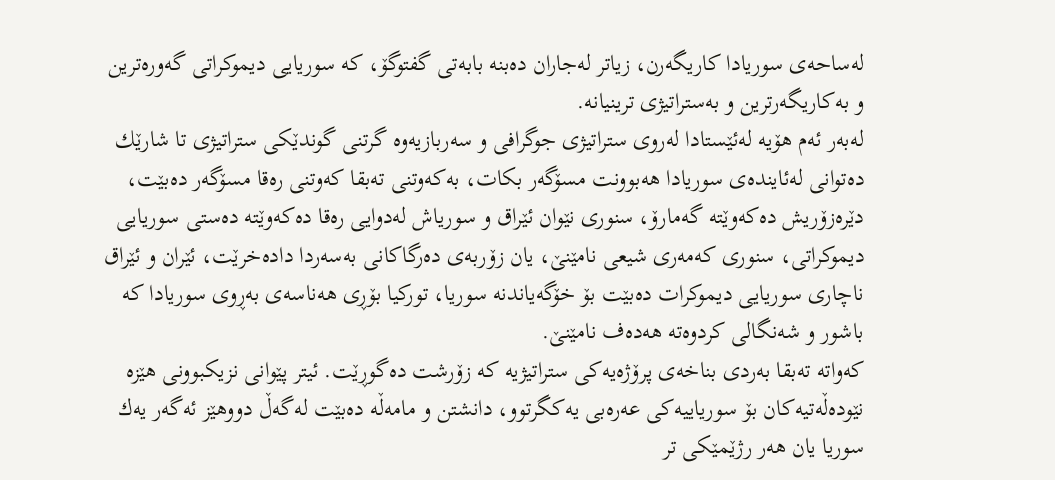له‌ساحه‌ی سوریادا كاریگه‌رن، زیاتر له‌جاران ده‌بنه‌ بابه‌تی گفتوگۆ، كه‌ سوریایی دیموكراتی گه‌وره‌ترین و به‌كاریگه‌رترین و به‌ستراتیژی ترینیانه‌.
له‌به‌ر ئه‌م هۆیه‌ له‌ئێستادا له‌روی ستراتیژی جوگرافی و سه‌ربازیه‌وه‌ گرتنی گوندێكی ستراتیژی تا شارێك ده‌توانی له‌ئاینده‌ی سوریادا هه‌بوونت مسۆگه‌ر بكات، به‌كه‌وتنی ته‌بقا كه‌وتنی ره‌قا مسۆگه‌ر ده‌بێت، دێره‌زۆریش ده‌كه‌وێته‌ گه‌مارۆ، سنوری نێوان ئێراق و سوریاش له‌دوایی ره‌قا ده‌كه‌وێته‌ ده‌ستی سوریایی دیموكراتی، سنوری كه‌مه‌ری شیعی نامێنێ، یان زۆربه‌ی ده‌رگاكانی به‌سه‌ردا داده‌خرێت، ئێران و ئێراق ناچاری سوریایی دیموكرات ده‌بێت بۆ خۆگه‌یاندنه‌ سوریا، توركیا بۆڕی هه‌ناسه‌ی به‌ڕوی سوریادا كه‌ باشور و شه‌نگالی كردوه‌ته‌ هه‌ده‌ف نامێنێ.
كه‌واته‌ ته‌بقا به‌ردی بناخه‌ی پرۆژه‌یه‌كی ستراتیژیه‌ كه‌ زۆرشت ده‌گوڕێت. ئیتر پێوانی نزیكبوونی هێزه‌ نێوده‌ڵه‌تیه‌كان بۆ سوریاییه‌كی عه‌ره‌بی یه‌كگرتوو، دانشتن و مامه‌ڵه‌ ده‌بێت له‌گه‌ڵ دووهێز ئه‌گه‌ر یه‌ك سوریا یان هه‌ر رژێمێكی تر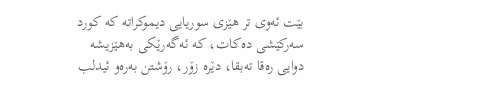بێت ئه‌وی تر هێزی سوریایی دیموكراته‌ كه‌ كورد سه‌ركێشی ده‌كات، كه‌ ئه‌گه‌رێكی به‌هێزیشه‌ دوایی ره‌قا ته‌بقا، دێره‌ زۆر، رۆشتن به‌ره‌و ئیدلب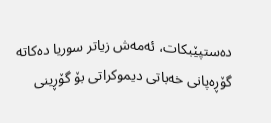ده‌ستپێبكات، ئه‌مه‌ش زیاتر سوریا ده‌كاته‌ گۆڕه‌پانی خه‌باتی دیموكراتی بۆ گۆڕینی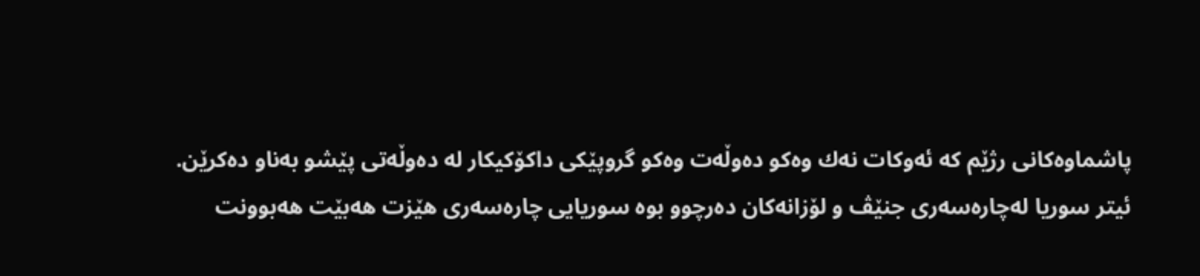پاشماوه‌كانی رژێم كه‌ ئه‌وكات نه‌ك وه‌كو ده‌وڵه‌ت وه‌كو گروپێكی داكۆكیكار له‌ ده‌وڵه‌تی پێشو به‌ناو ده‌كرێن.
ئیتر سوریا له‌چاره‌سه‌ری جنێڤ و لۆزانه‌كان ده‌رچوو بوه‌ سوریایی چاره‌سه‌ری هێزت هه‌بێت هه‌بوونت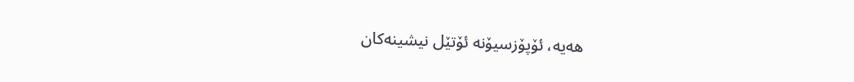هه‌یه‌، ئۆپۆزسیۆنه‌ ئۆتێل نیشینه‌كان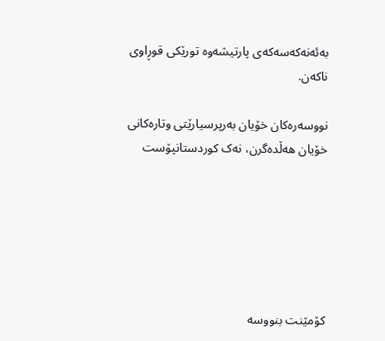به‌ئه‌نه‌كه‌سه‌كه‌ی پارتیشه‌وه‌ تورێكی قوڕاوی ناكه‌ن.

نووسەرەکان خۆیان بەرپرسیارێتی وتارەکانی خۆیان هەڵدەگرن، نەک کوردستانپۆست






کۆمێنت بنووسە